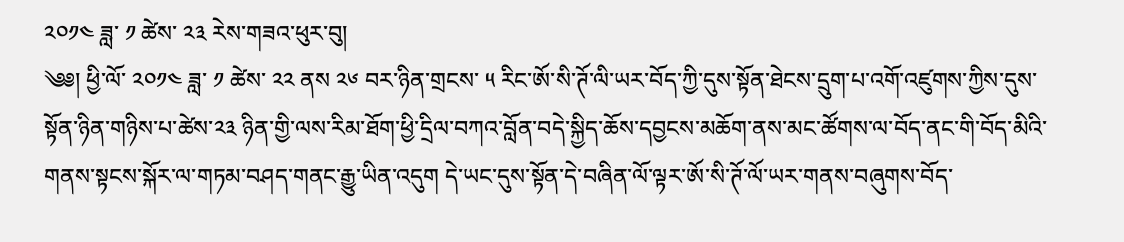༢༠༡༤ ཟླ་ ༡ ཚེས་ ༢༣ རེས་གཟའ་ཕུར་བུ།
༄༅། ཕྱི་ལོ་ ༢༠༡༤ ཟླ་ ༡ ཚེས་ ༢༢ ནས ༢༦ བར་ཉིན་གྲངས་ ༥ རིང་ཨོ་སི་ཊོ་ལི་ཡར་བོད་ཀྱི་དུས་སྟོན་ཐེངས་དྲུག་པ་འགོ་འཛུགས་ཀྱིས་དུས་སྟོན་ཉིན་གཉིས་པ་ཚེས་༢༣ ཉིན་གྱི་ལས་རིམ་ཐོག་ཕྱི་དྲིལ་བཀའ་བློན་བདེ་སྐྱིད་ཆོས་དབྱངས་མཆོག་ནས་མང་ཚོགས་ལ་བོད་ནང་གི་བོད་མིའི་གནས་སྟངས་སྐོར་ལ་གཏམ་བཤད་གནང་རྒྱུ་ཡིན་འདུག དེ་ཡང་དུས་སྟོན་དེ་བཞིན་ལོ་ལྟར་ཨོ་སི་ཊོ་ལོ་ཡར་གནས་བཞུགས་བོད་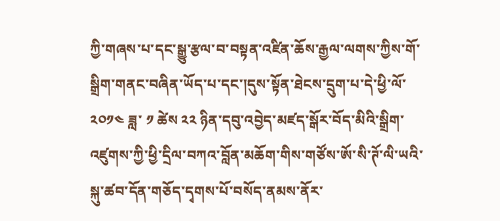ཀྱི་གཞས་པ་དང་སྒྱུ་རྩལ་བ་བསྟན་འཛིན་ཆོས་རྒྱལ་ལགས་ཀྱིས་གོ་སྒྲིག་གནང་བཞིན་ཡོད་པ་དང་།དུས་སྟོན་ཐེངས་དྲུག་པ་དེ་ཕྱི་ལོ་ ༢༠༡༤ ཟླ་ ༡ ཚེས ༢༢ ཉིན་དབུ་འབྱེད་མཛད་སྒོར་བོད་མིའི་སྒྲིག་འཛུགས་ཀྱི་ཕྱི་དྲིལ་བཀའ་བློན་མཆོག་གིས་གཙོས་ཨོ་སི་ཊོ་ལི་ཡའི་སྐུ་ཚབ་དོན་གཅོད་དྭགས་པོ་བསོད་ནམས་ནོར་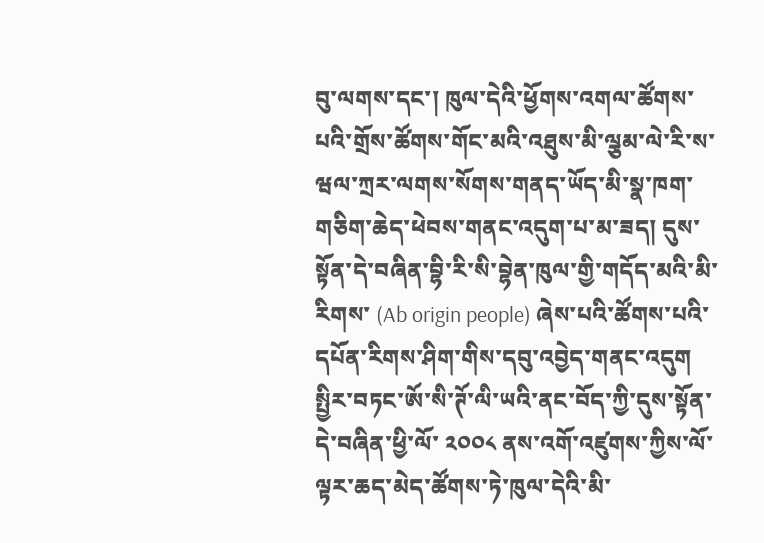བུ་ལགས་དང་། ཁུལ་དེའི་ཕྱོགས་འགལ་ཚོགས་པའི་གྲོས་ཚོགས་གོང་མའི་འཐུས་མི་ལྕམ་ལེ་རི་ས་ཝལ་ཀྲར་ལགས་སོགས་གནད་ཡོད་མི་སྣ་ཁག་གཅིག་ཆེད་ཕེབས་གནང་འདུག་པ་མ་ཟད། དུས་སྟོན་དེ་བཞིན་བྷི་རི་སི་བྷེན་ཁུལ་གྱི་གདོད་མའི་མི་རིགས་ (Ab origin people) ཞེས་པའི་ཚོགས་པའི་དཔོན་རིགས་ཤིག་གིས་དབུ་འབྱེད་གནང་འདུག སྤྱིར་བཏང་ཨོ་སི་ཊོ་ལི་ཡའི་ནང་བོད་ཀྱི་དུས་སྟོན་དེ་བཞིན་ཕྱི་ལོ་ ༢༠༠༨ ནས་འགོ་འཛུགས་ཀྱིས་ལོ་ལྟར་ཆད་མེད་ཚོགས་ཏེ་ཁུལ་དེའི་མི་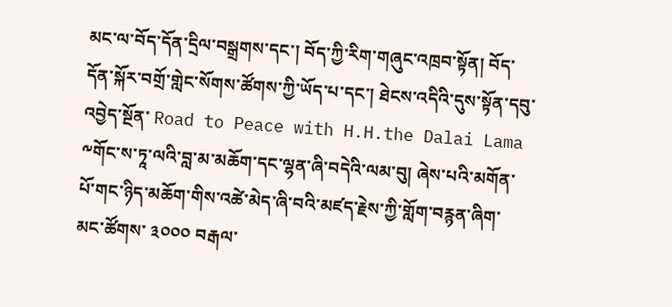མང་ལ་བོད་དོན་དྲིལ་བསྒྲགས་དང་། བོད་ཀྱི་རིག་གཞུང་འཁྲབ་སྟོན། བོད་དོན་སྐོར་བགྲོ་གླེང་སོགས་ཚོགས་ཀྱི་ཡོད་པ་དང་། ཐེངས་འདིའི་དུས་སྟོན་དབུ་འབྱེད་སྔོན་ Road to Peace with H.H.the Dalai Lama ༸གོང་ས་ཏཱ་ལའི་བླ་མ་མཆོག་དང་ལྷན་ཞི་བདེའི་ལམ་བུ། ཞེས་པའི་མགོན་པོ་གང་ཉིད་མཆོག་གིས་འཚེ་མེད་ཞི་བའི་མཛད་རྗེས་ཀྱི་གློག་བརྙན་ཞིག་མང་ཚོགས་ ༣༠༠༠ བརྒལ་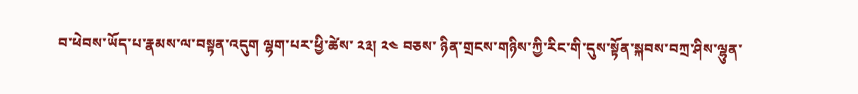བ་ཕེབས་ཡོད་པ་རྣམས་ལ་བསྟན་འདུག ལྷག་པར་ཕྱི་ཚེས་ ༢༣། ༢༤ བཅས་ ཉིན་གྲངས་གཉིས་ཀྱི་རིང་གི་དུས་སྟོན་སྐབས་བཀྲ་ཤིས་ལྷུན་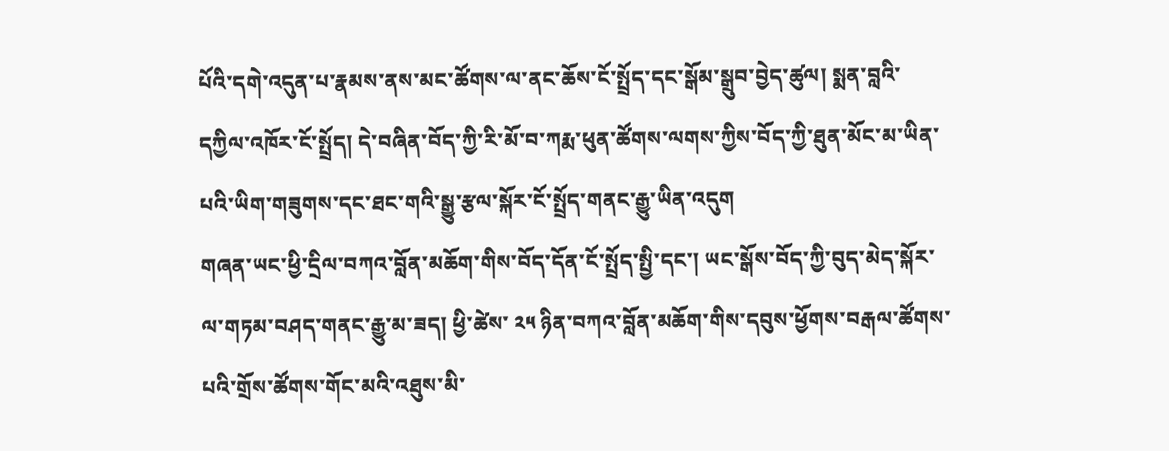པོའི་དགེ་འདུན་པ་རྣམས་ནས་མང་ཚོགས་ལ་ནང་ཆོས་ངོ་སྤྲོད་དང་སྒོམ་སྒྲུབ་བྱེད་ཚུལ། སྨན་བླའི་དཀྱིལ་འཁོར་ངོ་སྤྲོད། དེ་བཞིན་བོད་ཀྱི་རི་མོ་བ་ཀརྨ་ཕུན་ཚོགས་ལགས་ཀྱིས་བོད་ཀྱི་ཐུན་མོང་མ་ཡིན་པའི་ཡིག་གཟུགས་དང་ཐང་གའི་སྒྱུ་རྩལ་སྐོར་ངོ་སྤྲོད་གནང་རྒྱུ་ཡིན་འདུག
གཞན་ཡང་ཕྱི་དྲིལ་བཀའ་བློན་མཆོག་གིས་བོད་དོན་ངོ་སྤྲོད་སྤྱི་དང་། ཡང་སྒོས་བོད་ཀྱི་བུད་མེད་སྐོར་ལ་གཏམ་བཤད་གནང་རྒྱུ་མ་ཟད། ཕྱི་ཚེས་ ༢༥ ཉིན་བཀའ་བློན་མཆོག་གིས་དབུས་ཕྱོགས་བརྒལ་ཚོགས་པའི་གྲོས་ཚོགས་གོང་མའི་འཐུས་མི་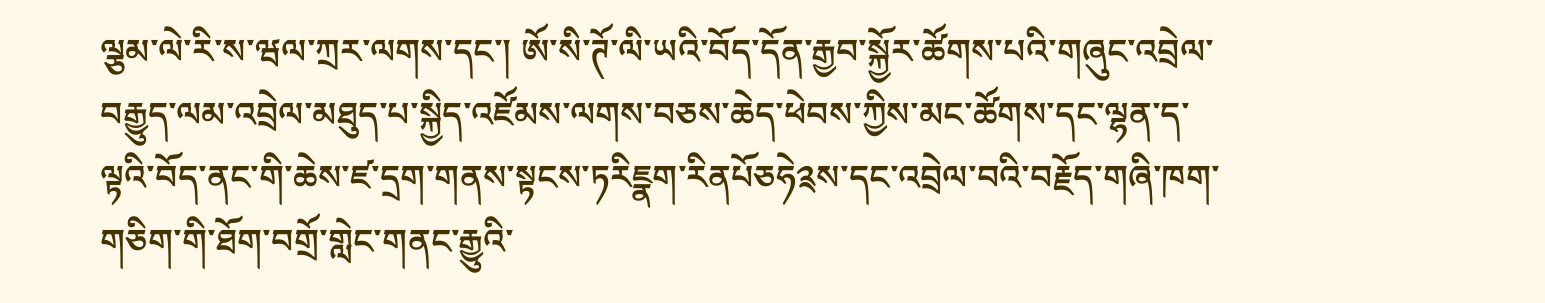ལྕམ་ལེ་རི་ས་ཝལ་ཀྲར་ལགས་དང་། ཨོ་སི་ཊོ་ལི་ཡའི་བོད་དོན་རྒྱབ་སྐྱོར་ཚོགས་པའི་གཞུང་འབྲེལ་བརྒྱུད་ལམ་འབྲེལ་མཐུད་པ་སྐྱིད་འཛོམས་ལགས་བཅས་ཆེད་ཕེབས་ཀྱིས་མང་ཚོགས་དང་ལྷན་ད་ལྟའི་བོད་ནང་གི་ཆེས་ཛ་དྲག་གནས་སྟངས་ཏརིཇྣག་རིནཔོཅཧེ༉ས་དང་འབྲེལ་བའི་བརྗོད་གཞི་ཁག་གཅིག་གི་ཐོག་བགྲོ་གླེང་གནང་རྒྱུའི་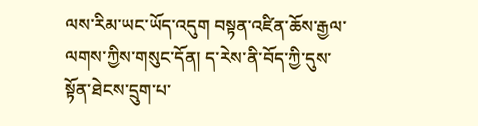ལས་རིམ་ཡང་ཡོད་འདུག བསྟན་འཛིན་ཆོས་རྒྱལ་ལགས་ཀྱིས་གསུང་དོན། ད་རེས་ནི་བོད་ཀྱི་དུས་སྟོན་ཐེངས་དྲུག་པ་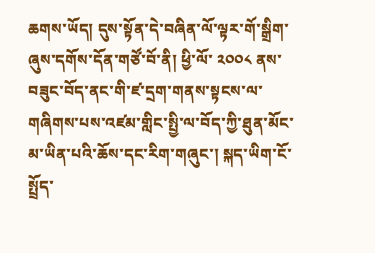ཆགས་ཡོད། དུས་སྟོན་དེ་བཞིན་ལོ་ལྟར་གོ་སྒྲིག་ཞུས་དགོས་དོན་གཙོ་བོ་ནི། ཕྱི་ལོ་ ༢༠༠༨ ནས་བཟུང་བོད་ནང་གི་ཛ་དྲག་གནས་སྟངས་ལ་གཞིགས་པས་འཛམ་གླིང་སྤྱི་ལ་བོད་ཀྱི་ཐུན་མོང་མ་ཡིན་པའི་ཆོས་དང་རིག་གཞུང་། སྐད་ཡིག་ངོ་སྤྲོད་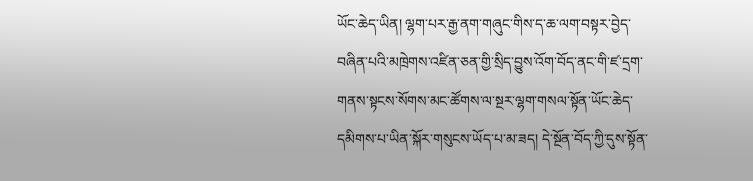ཡོང་ཆེད་ཡིན། ལྷག་པར་རྒྱ་ནག་གཞུང་གིས་ད་ཆ་ལག་བསྟར་བྱེད་བཞིན་པའི་མཁྲེགས་འཛིན་ཅན་གྱི་སྲིད་བྱུས་འོག་བོད་ནང་གི་ཛ་དྲག་གནས་སྟངས་སོགས་མང་ཚོགས་ལ་སྔར་ལྷག་གསལ་སྟོན་ཡོང་ཆེད་དམིགས་པ་ཡིན་སྐོར་གསུངས་ཡོད་པ་མ་ཟད། དེ་སྔོན་བོད་ཀྱི་དུས་སྟོན་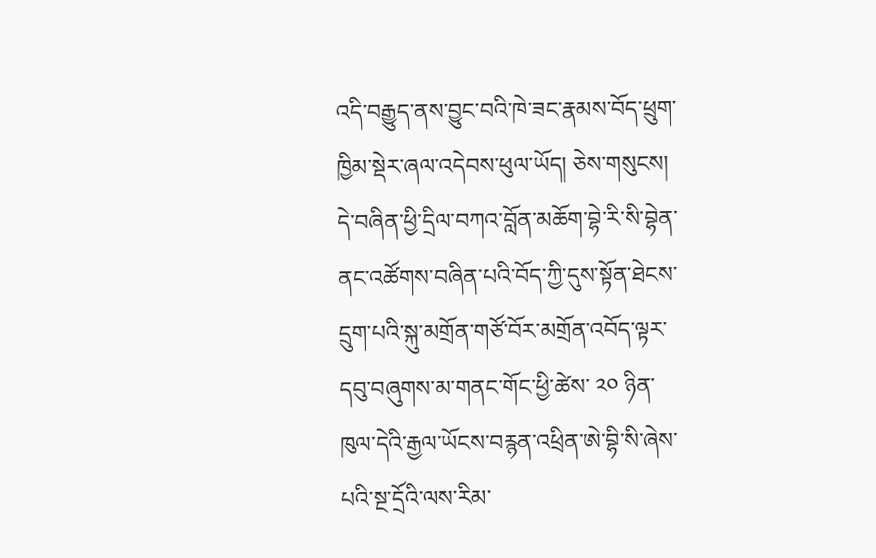འདི་བརྒྱུད་ནས་བྱུང་བའི་ཁེ་ཟང་རྣམས་བོད་ཕྲུག་ཁྱིམ་སྡེར་ཞལ་འདེབས་ཕུལ་ཡོད། ཅེས་གསུངས།
དེ་བཞིན་ཕྱི་དྲིལ་བཀའ་བློན་མཆོག་བྷེ་རི་སི་བྷེན་ནང་འཚོགས་བཞིན་པའི་བོད་ཀྱི་དུས་སྟོན་ཐེངས་དྲུག་པའི་སྐུ་མགྲོན་གཙོ་བོར་མགྲོན་འབོད་ལྟར་དབུ་བཞུགས་མ་གནང་གོང་ཕྱི་ཚེས་ ༢༠ ཉིན་ཁུལ་དེའི་རྒྱལ་ཡོངས་བརྙན་འཕྲིན་ཨེ་བྷི་སི་ཞེས་པའི་སྔ་དྲོའི་ལས་རིམ་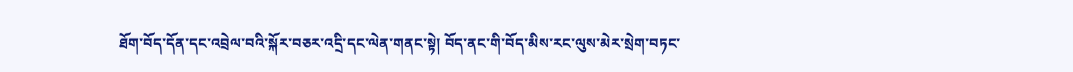ཐོག་བོད་དོན་དང་འབྲེལ་བའི་སྐོར་བཅར་འདྲི་དང་ལེན་གནང་སྟེ། བོད་ནང་གི་བོད་མིས་རང་ལུས་མེར་སྲེག་བཏང་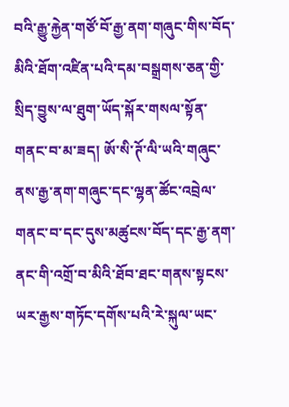བའི་རྒྱུ་རྐྱེན་གཙོ་བོ་རྒྱ་ནག་གཞུང་གིས་བོད་མིའི་ཐོག་འཛིན་པའི་དམ་བསྒྲགས་ཅན་གྱི་སྲིད་བྱུས་ལ་ཐུག་ཡོད་སྐོར་གསལ་སྟོན་གནང་བ་མ་ཟད། ཨོ་སི་ཊོ་ལི་ཡའི་གཞུང་ནས་རྒྱ་ནག་གཞུང་དང་ལྷན་ཚོང་འབྲེལ་གནང་བ་དང་དུས་མཚུངས་བོད་དང་རྒྱ་ནག་ནང་གི་འགྲོ་བ་མིའི་ཐོབ་ཐང་གནས་སྟངས་ཡར་རྒྱས་གཏོང་དགོས་པའི་རེ་སྐུལ་ཡང་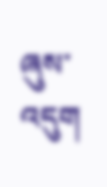ཞུས་འདུག